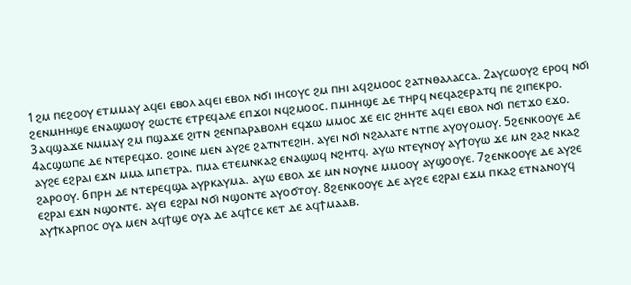1ϩⲙ ⲡⲉϩⲟⲟⲩ ⲉⲧⲙⲙⲁⲩ ⲁϥⲉⲓ ⲉⲃⲟⲗ ⲁϥⲉⲓ ⲉⲃⲟⲗ ⲛϭⲓ ⲓⲏⲥⲟⲩⲥ ϩⲙ ⲡⲏⲓ ⲁϥϩⲙⲟⲟⲥ ϩⲁⲧⲛⲑⲁⲗⲁⲥⲥⲁ. 2ⲁⲩⲥⲱⲟⲩϩ ⲉⲣⲟϥ ⲛϭⲓ ϩⲉⲛⲙⲏⲏϣⲉ ⲉⲛⲁϣⲱⲟⲩ ϩⲱⲥⲧⲉ ⲉⲧⲣⲉϥⲁⲗⲉ ⲉⲡϫⲟⲓ ⲛϥϩⲙⲟⲟⲥ. ⲡⲙⲏⲏϣⲉ ⲇⲉ ⲧⲏⲣϥ ⲛⲉϥⲁϩⲉⲣⲁⲧϥ ⲡⲉ ϩⲓⲡⲉⲕⲣⲟ. 3ⲁϥϣⲁϫⲉ ⲛⲙⲙⲁⲩ ϩⲙ ⲡϣⲁϫⲉ ϩⲓⲧⲛ ϩⲉⲛⲡⲁⲣⲁⲃⲟⲗⲏ ⲉϥϫⲱ ⲙⲙⲟⲥ ϫⲉ ⲉⲓⲥ ϩⲏⲏⲧⲉ ⲁϥⲉⲓ ⲉⲃⲟⲗ ⲛϭⲓ ⲡⲉⲧϫⲟ ⲉϫⲟ. 4ⲁⲥϣⲱⲡⲉ ⲇⲉ ⲛⲧⲉⲣⲉϥϫⲟ. ϩⲟⲓⲛⲉ ⲙⲉⲛ ⲁⲩϩⲉ ϩⲁⲧⲛⲧⲉϩⲓⲏ. ⲁⲩⲉⲓ ⲛϭⲓ ⲛϩⲁⲗⲁⲧⲉ ⲛⲧⲡⲉ ⲁⲩⲟⲩⲟⲙⲟⲩ. 5ϩⲉⲛⲕⲟⲟⲩⲉ ⲇⲉ ⲁⲩϩⲉ ⲉϩⲣⲁⲓ ⲉϫⲛ ⲙⲙⲁ ⲙⲡⲉⲧⲣⲁ. ⲡⲙⲁ ⲉⲧⲉⲙⲛⲕⲁϩ ⲉⲛⲁϣⲱϥ ⲛϩⲏⲧϥ. ⲁⲩⲱ ⲛⲧⲉⲩⲛⲟⲩ ⲁⲩϯⲟⲩⲱ ϫⲉ ⲙⲛ ϩⲁϩ ⲛⲕⲁϩ ϩⲁⲣⲟⲟⲩ. 6ⲡⲣⲏ ⲇⲉ ⲛⲧⲉⲣⲉϥϣⲁ ⲁⲩⲣⲕⲁⲩⲙⲁ. ⲁⲩⲱ ⲉⲃⲟⲗ ϫⲉ ⲙⲛ ⲛⲟⲩⲛⲉ ⲙⲙⲟⲟⲩ ⲁⲩϣⲟⲟⲩⲉ. 7ϩⲉⲛⲕⲟⲟⲩⲉ ⲇⲉ ⲁⲩϩⲉ ⲉϩⲣⲁⲓ ⲉϫⲛ ⲛϣⲟⲛⲧⲉ. ⲁⲩⲉⲓ ⲉϩⲣⲁⲓ ⲛϭⲓ ⲛϣⲟⲛⲧⲉ ⲁⲩⲟϭⲧⲟⲩ. 8ϩⲉⲛⲕⲟⲟⲩⲉ ⲇⲉ ⲁⲩϩⲉ ⲉϩⲣⲁⲓ ⲉϫⲙ ⲡⲕⲁϩ ⲉⲧⲛⲁⲛⲟⲩϥ ⲁⲩϯⲕⲁⲣⲡⲟⲥ ⲟⲩⲁ ⲙⲉⲛ ⲁϥϯϣⲉ ⲟⲩⲁ ⲇⲉ ⲁϥϯⲥⲉ ⲕⲉⲧ ⲇⲉ ⲁϥϯⲙⲁⲁⲃ.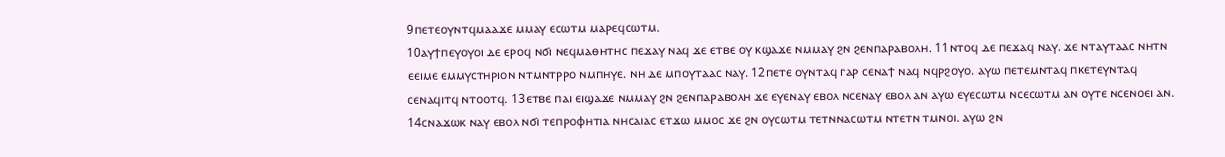9ⲡⲉⲧⲉⲟⲩⲛⲧϥⲙⲁⲁϫⲉ ⲙⲙⲁⲩ ⲉⲥⲱⲧⲙ ⲙⲁⲣⲉϥⲥⲱⲧⲙ.
10ⲁⲩϯⲡⲉⲩⲟⲩⲟⲓ ⲇⲉ ⲉⲣⲟϥ ⲛϭⲓ ⲛⲉϥⲙⲁⲑⲏⲧⲏⲥ ⲡⲉϫⲁⲩ ⲛⲁϥ ϫⲉ ⲉⲧⲃⲉ ⲟⲩ ⲕϣⲁϫⲉ ⲛⲙⲙⲁⲩ ϩⲛ ϩⲉⲛⲡⲁⲣⲁⲃⲟⲗⲏ. 11ⲛⲧⲟϥ ⲇⲉ ⲡⲉϫⲁϥ ⲛⲁⲩ. ϫⲉ ⲛⲧⲁⲩⲧⲁⲁⲥ ⲛⲏⲧⲛ ⲉⲉⲓⲙⲉ ⲉⲙⲙⲩⲥⲧⲏⲣⲓⲟⲛ ⲛⲧⲙⲛⲧⲣⲣⲟ ⲛⲙⲡⲏⲩⲉ. ⲛⲏ ⲇⲉ ⲙⲡⲟⲩⲧⲁⲁⲥ ⲛⲁⲩ. 12ⲡⲉⲧⲉ ⲟⲩⲛⲧⲁϥ ⲅⲁⲣ ⲥⲉⲛⲁϯ ⲛⲁϥ ⲛϥⲣϩⲟⲩⲟ. ⲁⲩⲱ ⲡⲉⲧⲉⲙⲛⲧⲁϥ ⲡⲕⲉⲧⲉⲩⲛⲧⲁϥ ⲥⲉⲛⲁϥⲓⲧϥ ⲛⲧⲟⲟⲧϥ. 13ⲉⲧⲃⲉ ⲡⲁⲓ ⲉⲓϣⲁϫⲉ ⲛⲙⲙⲁⲩ ϩⲛ ϩⲉⲛⲡⲁⲣⲁⲃⲟⲗⲏ ϫⲉ ⲉⲩⲉⲛⲁⲩ ⲉⲃⲟⲗ ⲛⲥⲉⲛⲁⲩ ⲉⲃⲟⲗ ⲁⲛ ⲁⲩⲱ ⲉⲩⲉⲥⲱⲧⲙ ⲛⲥⲉⲥⲱⲧⲙ ⲁⲛ ⲟⲩⲧⲉ ⲛⲥⲉⲛⲟⲉⲓ ⲁⲛ. 14ⲥⲛⲁϫⲱⲕ ⲛⲁⲩ ⲉⲃⲟⲗ ⲛϭⲓ ⲧⲉⲡⲣⲟⲫⲏⲧⲓⲁ ⲛⲏⲥⲁⲓⲁⲥ ⲉⲧϫⲱ ⲙⲙⲟⲥ ϫⲉ ϩⲛ ⲟⲩⲥⲱⲧⲙ ⲧⲉⲧⲛⲛⲁⲥⲱⲧⲙ ⲛⲧⲉⲧⲛ ⲧⲙⲛⲟⲓ. ⲁⲩⲱ ϩⲛ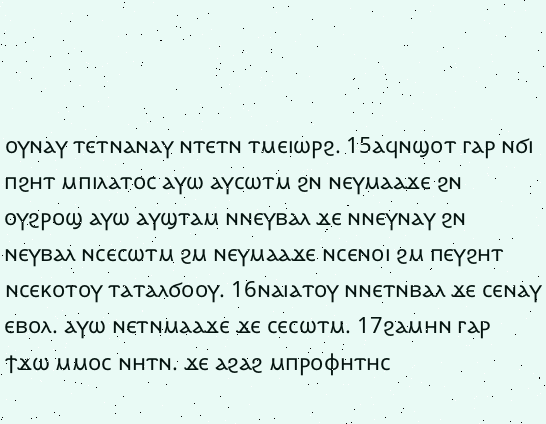ⲟⲩⲛⲁⲩ ⲧⲉⲧⲛⲁⲛⲁⲩ ⲛⲧⲉⲧⲛ ⲧⲙⲉⲓⲱⲣϩ. 15ⲁϥⲛϣⲟⲧ ⲅⲁⲣ ⲛϭⲓ ⲡϩⲏⲧ ⲙⲡⲓⲗⲁⲧⲟⲥ ⲁⲩⲱ ⲁⲩⲥⲱⲧⲙ ϩⲛ ⲛⲉⲩⲙⲁⲁϫⲉ ϩⲛ ⲟⲩϩⲣⲟϣ ⲁⲩⲱ ⲁⲩϣⲧⲁⲙ ⲛⲛⲉⲩⲃⲁⲗ ϫⲉ ⲛⲛⲉⲩⲛⲁⲩ ϩⲛ ⲛⲉⲩⲃⲁⲗ ⲛⲥⲉⲥⲱⲧⲙ ϩⲙ ⲛⲉⲩⲙⲁⲁϫⲉ ⲛⲥⲉⲛⲟⲓ ϩⲙ ⲡⲉⲩϩⲏⲧ ⲛⲥⲉⲕⲟⲧⲟⲩ ⲧⲁⲧⲁⲗϭⲟⲟⲩ. 16ⲛⲁⲓⲁⲧⲟⲩ ⲛⲛⲉⲧⲛⲃⲁⲗ ϫⲉ ⲥⲉⲛⲁⲩ ⲉⲃⲟⲗ. ⲁⲩⲱ ⲛⲉⲧⲛⲙⲁⲁϫⲉ ϫⲉ ⲥⲉⲥⲱⲧⲙ. 17ϩⲁⲙⲏⲛ ⲅⲁⲣ ϯϫⲱ ⲙⲙⲟⲥ ⲛⲏⲧⲛ. ϫⲉ ⲁϩⲁϩ ⲙⲡⲣⲟⲫⲏⲧⲏⲥ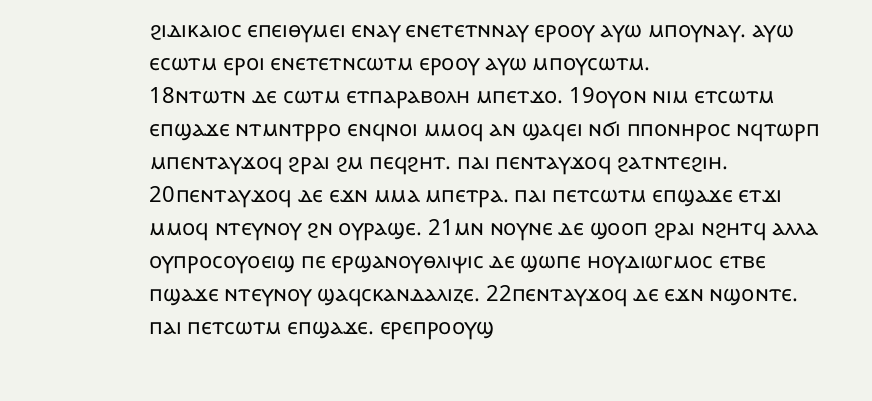ϩⲓⲇⲓⲕⲁⲓⲟⲥ ⲉⲡⲉⲓⲑⲩⲙⲉⲓ ⲉⲛⲁⲩ ⲉⲛⲉⲧⲉⲧⲛⲛⲁⲩ ⲉⲣⲟⲟⲩ ⲁⲩⲱ ⲙⲡⲟⲩⲛⲁⲩ. ⲁⲩⲱ ⲉⲥⲱⲧⲙ ⲉⲣⲟⲓ ⲉⲛⲉⲧⲉⲧⲛⲥⲱⲧⲙ ⲉⲣⲟⲟⲩ ⲁⲩⲱ ⲙⲡⲟⲩⲥⲱⲧⲙ.
18ⲛⲧⲱⲧⲛ ⲇⲉ ⲥⲱⲧⲙ ⲉⲧⲡⲁⲣⲁⲃⲟⲗⲏ ⲙⲡⲉⲧϫⲟ. 19ⲟⲩⲟⲛ ⲛⲓⲙ ⲉⲧⲥⲱⲧⲙ ⲉⲡϣⲁϫⲉ ⲛⲧⲙⲛⲧⲣⲣⲟ ⲉⲛϥⲛⲟⲓ ⲙⲙⲟϥ ⲁⲛ ϣⲁϥⲉⲓ ⲛϭⲓ ⲡⲡⲟⲛⲏⲣⲟⲥ ⲛϥⲧⲱⲣⲡ ⲙⲡⲉⲛⲧⲁⲩϫⲟϥ ϩⲣⲁⲓ ϩⲙ ⲡⲉϥϩⲏⲧ. ⲡⲁⲓ ⲡⲉⲛⲧⲁⲩϫⲟϥ ϩⲁⲧⲛⲧⲉϩⲓⲏ. 20ⲡⲉⲛⲧⲁⲩϫⲟϥ ⲇⲉ ⲉϫⲛ ⲙⲙⲁ ⲙⲡⲉⲧⲣⲁ. ⲡⲁⲓ ⲡⲉⲧⲥⲱⲧⲙ ⲉⲡϣⲁϫⲉ ⲉⲧϫⲓ ⲙⲙⲟϥ ⲛⲧⲉⲩⲛⲟⲩ ϩⲛ ⲟⲩⲣⲁϣⲉ. 21ⲙⲛ ⲛⲟⲩⲛⲉ ⲇⲉ ϣⲟⲟⲡ ϩⲣⲁⲓ ⲛϩⲏⲧϥ ⲁⲗⲗⲁ ⲟⲩⲡⲣⲟⲥⲟⲩⲟⲉⲓϣ ⲡⲉ ⲉⲣϣⲁⲛⲟⲩⲑⲗⲓⲯⲓⲥ ⲇⲉ ϣⲱⲡⲉ ⲏⲟⲩⲇⲓⲱⲅⲙⲟⲥ ⲉⲧⲃⲉ ⲡϣⲁϫⲉ ⲛⲧⲉⲩⲛⲟⲩ ϣⲁϥⲥⲕⲁⲛⲇⲁⲗⲓⲍⲉ. 22ⲡⲉⲛⲧⲁⲩϫⲟϥ ⲇⲉ ⲉϫⲛ ⲛϣⲟⲛⲧⲉ. ⲡⲁⲓ ⲡⲉⲧⲥⲱⲧⲙ ⲉⲡϣⲁϫⲉ. ⲉⲣⲉⲡⲣⲟⲟⲩϣ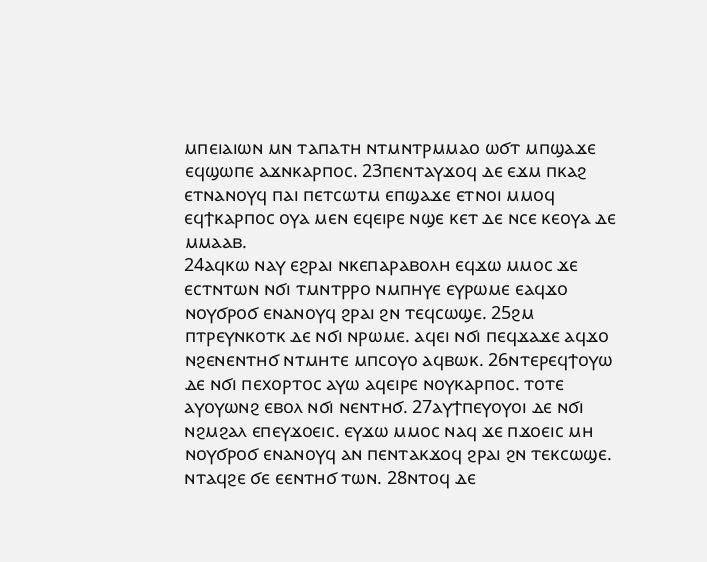ⲙⲡⲉⲓⲁⲓⲱⲛ ⲙⲛ ⲧⲁⲡⲁⲧⲏ ⲛⲧⲙⲛⲧⲣⲙⲙⲁⲟ ⲱϭⲧ ⲙⲡϣⲁϫⲉ ⲉϥϣⲱⲡⲉ ⲁϫⲛⲕⲁⲣⲡⲟⲥ. 23ⲡⲉⲛⲧⲁⲩϫⲟϥ ⲇⲉ ⲉϫⲙ ⲡⲕⲁϩ ⲉⲧⲛⲁⲛⲟⲩϥ ⲡⲁⲓ ⲡⲉⲧⲥⲱⲧⲙ ⲉⲡϣⲁϫⲉ ⲉⲧⲛⲟⲓ ⲙⲙⲟϥ ⲉϥϯⲕⲁⲣⲡⲟⲥ ⲟⲩⲁ ⲙⲉⲛ ⲉϥⲉⲓⲣⲉ ⲛϣⲉ ⲕⲉⲧ ⲇⲉ ⲛⲥⲉ ⲕⲉⲟⲩⲁ ⲇⲉ ⲙⲙⲁⲁⲃ.
24ⲁϥⲕⲱ ⲛⲁⲩ ⲉϩⲣⲁⲓ ⲛⲕⲉⲡⲁⲣⲁⲃⲟⲗⲏ ⲉϥϫⲱ ⲙⲙⲟⲥ ϫⲉ ⲉⲥⲧⲛⲧⲱⲛ ⲛϭⲓ ⲧⲙⲛⲧⲣⲣⲟ ⲛⲙⲡⲏⲩⲉ ⲉⲩⲣⲱⲙⲉ ⲉⲁϥϫⲟ ⲛⲟⲩϭⲣⲟϭ ⲉⲛⲁⲛⲟⲩϥ ϩⲣⲁⲓ ϩⲛ ⲧⲉϥⲥⲱϣⲉ. 25ϩⲙ ⲡⲧⲣⲉⲩⲛⲕⲟⲧⲕ ⲇⲉ ⲛϭⲓ ⲛⲣⲱⲙⲉ. ⲁϥⲉⲓ ⲛϭⲓ ⲡⲉϥϫⲁϫⲉ ⲁϥϫⲟ ⲛϩⲉⲛⲉⲛⲧⲏϭ ⲛⲧⲙⲏⲧⲉ ⲙⲡⲥⲟⲩⲟ ⲁϥⲃⲱⲕ. 26ⲛⲧⲉⲣⲉϥϯⲟⲩⲱ ⲇⲉ ⲛϭⲓ ⲡⲉⲭⲟⲣⲧⲟⲥ ⲁⲩⲱ ⲁϥⲉⲓⲣⲉ ⲛⲟⲩⲕⲁⲣⲡⲟⲥ. ⲧⲟⲧⲉ ⲁⲩⲟⲩⲱⲛϩ ⲉⲃⲟⲗ ⲛϭⲓ ⲛⲉⲛⲧⲏϭ. 27ⲁⲩϯⲡⲉⲩⲟⲩⲟⲓ ⲇⲉ ⲛϭⲓ ⲛϩⲙϩⲁⲗ ⲉⲡⲉⲩϫⲟⲉⲓⲥ. ⲉⲩϫⲱ ⲙⲙⲟⲥ ⲛⲁϥ ϫⲉ ⲡϫⲟⲉⲓⲥ ⲙⲏ ⲛⲟⲩϭⲣⲟϭ ⲉⲛⲁⲛⲟⲩϥ ⲁⲛ ⲡⲉⲛⲧⲁⲕϫⲟϥ ϩⲣⲁⲓ ϩⲛ ⲧⲉⲕⲥⲱϣⲉ. ⲛⲧⲁϥϩⲉ ϭⲉ ⲉⲉⲛⲧⲏϭ ⲧⲱⲛ. 28ⲛⲧⲟϥ ⲇⲉ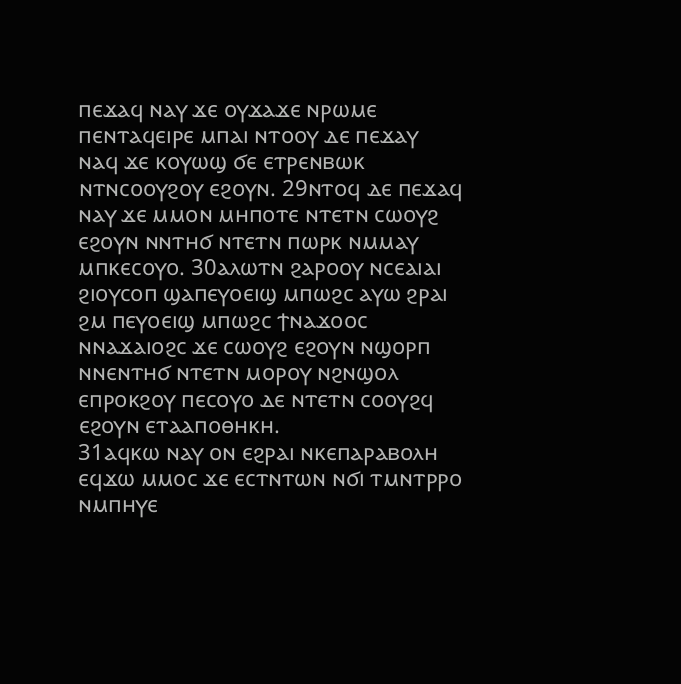ⲡⲉϫⲁϥ ⲛⲁⲩ ϫⲉ ⲟⲩϫⲁϫⲉ ⲛⲣⲱⲙⲉ ⲡⲉⲛⲧⲁϥⲉⲓⲣⲉ ⲙⲡⲁⲓ ⲛⲧⲟⲟⲩ ⲇⲉ ⲡⲉϫⲁⲩ ⲛⲁϥ ϫⲉ ⲕⲟⲩⲱϣ ϭⲉ ⲉⲧⲣⲉⲛⲃⲱⲕ ⲛⲧⲛⲥⲟⲟⲩϩⲟⲩ ⲉϩⲟⲩⲛ. 29ⲛⲧⲟϥ ⲇⲉ ⲡⲉϫⲁϥ ⲛⲁⲩ ϫⲉ ⲙⲙⲟⲛ ⲙⲏⲡⲟⲧⲉ ⲛⲧⲉⲧⲛ ⲥⲱⲟⲩϩ ⲉϩⲟⲩⲛ ⲛⲛⲧⲏϭ ⲛⲧⲉⲧⲛ ⲡⲱⲣⲕ ⲛⲙⲙⲁⲩ ⲙⲡⲕⲉⲥⲟⲩⲟ. 30ⲁⲗⲱⲧⲛ ϩⲁⲣⲟⲟⲩ ⲛⲥⲉⲁⲓⲁⲓ ϩⲓⲟⲩⲥⲟⲡ ϣⲁⲡⲉⲩⲟⲉⲓϣ ⲙⲡⲱϩⲥ ⲁⲩⲱ ϩⲣⲁⲓ ϩⲙ ⲡⲉⲩⲟⲉⲓϣ ⲙⲡⲱϩⲥ ϯⲛⲁϫⲟⲟⲥ ⲛⲛⲁϫⲁⲓⲟϩⲥ ϫⲉ ⲥⲱⲟⲩϩ ⲉϩⲟⲩⲛ ⲛϣⲟⲣⲡ ⲛⲛⲉⲛⲧⲏϭ ⲛⲧⲉⲧⲛ ⲙⲟⲣⲟⲩ ⲛϩⲛϣⲟⲗ ⲉⲡⲣⲟⲕϩⲟⲩ ⲡⲉⲥⲟⲩⲟ ⲇⲉ ⲛⲧⲉⲧⲛ ⲥⲟⲟⲩϩϥ ⲉϩⲟⲩⲛ ⲉⲧⲁⲁⲡⲟⲑⲏⲕⲏ.
31ⲁϥⲕⲱ ⲛⲁⲩ ⲟⲛ ⲉϩⲣⲁⲓ ⲛⲕⲉⲡⲁⲣⲁⲃⲟⲗⲏ ⲉϥϫⲱ ⲙⲙⲟⲥ ϫⲉ ⲉⲥⲧⲛⲧⲱⲛ ⲛϭⲓ ⲧⲙⲛⲧⲣⲣⲟ ⲛⲙⲡⲏⲩⲉ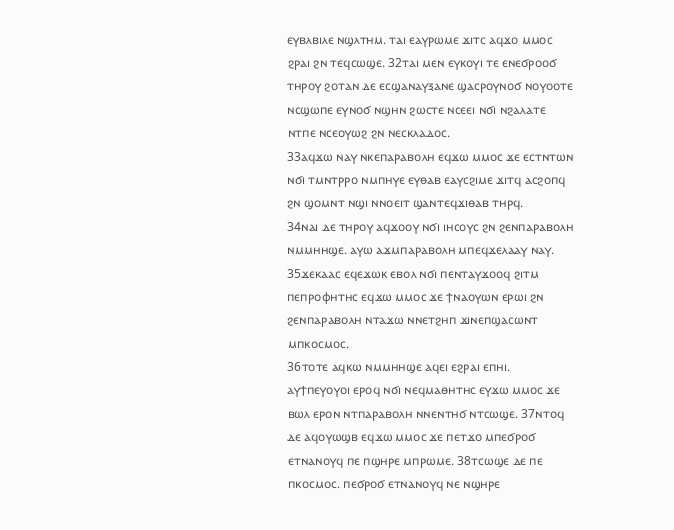ⲉⲩⲃⲗⲃⲓⲗⲉ ⲛϣⲗⲧⲏⲙ. ⲧⲁⲓ ⲉⲁⲩⲣⲱⲙⲉ ϫⲓⲧⲥ ⲁϥϫⲟ ⲙⲙⲟⲥ ϩⲣⲁⲓ ϩⲛ ⲧⲉϥⲥⲱϣⲉ. 32ⲧⲁⲓ ⲙⲉⲛ ⲉⲩⲕⲟⲩⲓ ⲧⲉ ⲉⲛⲉϭⲣⲟⲟϭ ⲧⲏⲣⲟⲩ ϩⲟⲧⲁⲛ ⲇⲉ ⲉⲥϣⲁⲛⲁⲩⲝⲁⲛⲉ ϣⲁⲥⲣⲟⲩⲛⲟϭ ⲛⲟⲩⲟⲟⲧⲉ ⲛⲥϣⲱⲡⲉ ⲉⲩⲛⲟϭ ⲛϣⲏⲛ ϩⲱⲥⲧⲉ ⲛⲥⲉⲉⲓ ⲛϭⲓ ⲛϩⲁⲗⲁⲧⲉ ⲛⲧⲡⲉ ⲛⲥⲉⲟⲩⲱϩ ϩⲛ ⲛⲉⲥⲕⲗⲁⲇⲟⲥ.
33ⲁϥϫⲱ ⲛⲁⲩ ⲛⲕⲉⲡⲁⲣⲁⲃⲟⲗⲏ ⲉϥϫⲱ ⲙⲙⲟⲥ ϫⲉ ⲉⲥⲧⲛⲧⲱⲛ ⲛϭⲓ ⲧⲙⲛⲧⲣⲣⲟ ⲛⲙⲡⲏⲩⲉ ⲉⲩⲑⲁⲃ ⲉⲁⲩⲥϩⲓⲙⲉ ϫⲓⲧϥ ⲁⲥϩⲟⲡϥ ϩⲛ ϣⲟⲙⲛⲧ ⲛϣⲓ ⲛⲛⲟⲉⲓⲧ ϣⲁⲛⲧⲉϥϫⲓⲑⲁⲃ ⲧⲏⲣϥ.
34ⲛⲁⲓ ⲇⲉ ⲧⲏⲣⲟⲩ ⲁϥϫⲟⲟⲩ ⲛϭⲓ ⲓⲏⲥⲟⲩⲥ ϩⲛ ϩⲉⲛⲡⲁⲣⲁⲃⲟⲗⲏ ⲛⲙⲙⲏⲏϣⲉ. ⲁⲩⲱ ⲁϫⲙⲡⲁⲣⲁⲃⲟⲗⲏ ⲙⲡⲉϥϫⲉⲗⲁⲁⲩ ⲛⲁⲩ. 35ϫⲉⲕⲁⲁⲥ ⲉϥⲉϫⲱⲕ ⲉⲃⲟⲗ ⲛϭⲓ ⲡⲉⲛⲧⲁⲩϫⲟⲟϥ ϩⲓⲧⲙ ⲡⲉⲡⲣⲟⲫⲏⲧⲏⲥ ⲉϥϫⲱ ⲙⲙⲟⲥ ϫⲉ ϯⲛⲁⲟⲩⲱⲛ ⲉⲣⲱⲓ ϩⲛ ϩⲉⲛⲡⲁⲣⲁⲃⲟⲗⲏ ⲛⲧⲁϫⲱ ⲛⲛⲉⲧϩⲏⲡ ϫⲓⲛⲉⲡϣⲁⲥⲱⲛⲧ ⲙⲡⲕⲟⲥⲙⲟⲥ.
36ⲧⲟⲧⲉ ⲁϥⲕⲱ ⲛⲙⲙⲏⲏϣⲉ ⲁϥⲉⲓ ⲉϩⲣⲁⲓ ⲉⲡⲏⲓ. ⲁⲩϯⲡⲉⲩⲟⲩⲟⲓ ⲉⲣⲟϥ ⲛϭⲓ ⲛⲉϥⲙⲁⲑⲏⲧⲏⲥ ⲉⲩϫⲱ ⲙⲙⲟⲥ ϫⲉ ⲃⲱⲗ ⲉⲣⲟⲛ ⲛⲧⲡⲁⲣⲁⲃⲟⲗⲏ ⲛⲛⲉⲛⲧⲏϭ ⲛⲧⲥⲱϣⲉ. 37ⲛⲧⲟϥ ⲇⲉ ⲁϥⲟⲩⲱϣⲃ ⲉϥϫⲱ ⲙⲙⲟⲥ ϫⲉ ⲡⲉⲧϫⲟ ⲙⲡⲉϭⲣⲟϭ ⲉⲧⲛⲁⲛⲟⲩϥ ⲡⲉ ⲡϣⲏⲣⲉ ⲙⲡⲣⲱⲙⲉ. 38ⲧⲥⲱϣⲉ ⲇⲉ ⲡⲉ ⲡⲕⲟⲥⲙⲟⲥ. ⲡⲉϭⲣⲟϭ ⲉⲧⲛⲁⲛⲟⲩϥ ⲛⲉ ⲛϣⲏⲣⲉ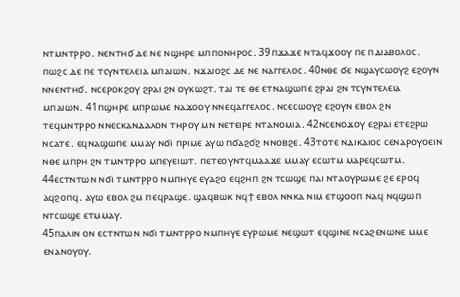ⲛⲧⲙⲛⲧⲣⲣⲟ. ⲛⲉⲛⲧⲏϭ ⲇⲉ ⲛⲉ ⲛϣⲏⲣⲉ ⲙⲡⲡⲟⲛⲏⲣⲟⲥ. 39ⲡϫⲁϫⲉ ⲛⲧⲁϥϫⲟⲟⲩ ⲡⲉ ⲡⲇⲓⲁⲃⲟⲗⲟⲥ. ⲡⲱϩⲥ ⲇⲉ ⲡⲉ ⲧⲥⲩⲛⲧⲉⲗⲉⲓⲁ ⲙⲡⲁⲓⲱⲛ. ⲛϫⲁⲓⲟϩⲥ ⲇⲉ ⲛⲉ ⲛⲁⲅⲅⲉⲗⲟⲥ. 40ⲛⲑⲉ ϭⲉ ⲛϣⲁⲩⲥⲱⲟⲩϩ ⲉϩⲟⲩⲛ ⲛⲛⲉⲛⲧⲏϭ. ⲛⲥⲉⲣⲟⲕϩⲟⲩ ϩⲣⲁⲓ ϩⲛ ⲟⲩⲕⲱϩⲧ. ⲧⲁⲓ ⲧⲉ ⲑⲉ ⲉⲧⲛⲁϣⲱⲡⲉ ϩⲣⲁⲓ ϩⲛ ⲧⲥⲩⲛⲧⲉⲗⲉⲓⲁ ⲙⲡⲁⲓⲱⲛ. 41ⲡϣⲏⲣⲉ ⲙⲡⲣⲱⲙⲉ ⲛⲁϫⲟⲟⲩ ⲛⲛⲉϥⲁⲅⲅⲉⲗⲟⲥ. ⲛⲥⲉⲥⲱⲟⲩϩ ⲉϩⲟⲩⲛ ⲉⲃⲟⲗ ϩⲛ ⲧⲉϥⲙⲛⲧⲣⲣⲟ ⲛⲛⲉⲥⲕⲁⲛⲇⲁⲗⲟⲛ ⲧⲏⲣⲟⲩ ⲙⲛ ⲛⲉⲧⲉⲓⲣⲉ ⲛⲧⲁⲛⲟⲙⲓⲁ. 42ⲛⲥⲉⲛⲟϫⲟⲩ ⲉϩⲣⲁⲓ ⲉⲧⲉϩⲣⲱ ⲛⲥⲁⲧⲉ. ⲉϥⲛⲁϣⲱⲡⲉ ⲙⲙⲁⲩ ⲛϭⲓ ⲡⲣⲓⲙⲉ ⲁⲩⲱ ⲡϭⲁϩϭϩ ⲛⲛⲟⲃϩⲉ. 43ⲧⲟⲧⲉ ⲛⲇⲓⲕⲁⲓⲟⲥ ⲥⲉⲛⲁⲣⲟⲩⲟⲉⲓⲛ ⲛⲑⲉ ⲙⲡⲣⲏ ϩⲛ ⲧⲙⲛⲧⲣⲣⲟ ⲙⲡⲉⲩⲉⲓⲱⲧ. ⲡⲉⲧⲉⲟⲩⲛⲧϥⲙⲁⲁϫⲉ ⲙⲙⲁⲩ ⲉⲥⲱⲧⲙ ⲙⲁⲣⲉϥⲥⲱⲧⲙ.
44ⲉⲥⲧⲛⲧⲱⲛ ⲛϭⲓ ⲧⲙⲛⲧⲣⲣⲟ ⲛⲙⲡⲏⲩⲉ ⲉⲩⲁϩⲟ ⲉϥϩⲏⲡ ϩⲛ ⲧⲥⲱϣⲉ ⲡⲁⲓ ⲛⲧⲁⲟⲩⲣⲱⲙⲉ ϩⲉ ⲉⲣⲟϥ ⲁϥϩⲟⲡϥ. ⲁⲩⲱ ⲉⲃⲟⲗ ϩⲙ ⲡⲉϥⲣⲁϣⲉ. ϣⲁϥⲃⲱⲕ ⲛϥϯ ⲉⲃⲟⲗ ⲛⲛⲕⲁ ⲛⲓⲙ ⲉⲧϣⲟⲟⲡ ⲛⲁϥ ⲛϥϣⲱⲡ ⲛⲧⲥⲱϣⲉ ⲉⲧⲙⲙⲁⲩ.
45ⲡⲁⲗⲓⲛ ⲟⲛ ⲉⲥⲧⲛⲧⲱⲛ ⲛϭⲓ ⲧⲙⲛⲧⲣⲣⲟ ⲛⲙⲡⲏⲩⲉ ⲉⲩⲣⲱⲙⲉ ⲛⲉϣⲱⲧ ⲉϥϣⲓⲛⲉ ⲛⲥⲁϩⲉⲛⲱⲛⲉ ⲙⲙⲉ ⲉⲛⲁⲛⲟⲩⲟⲩ.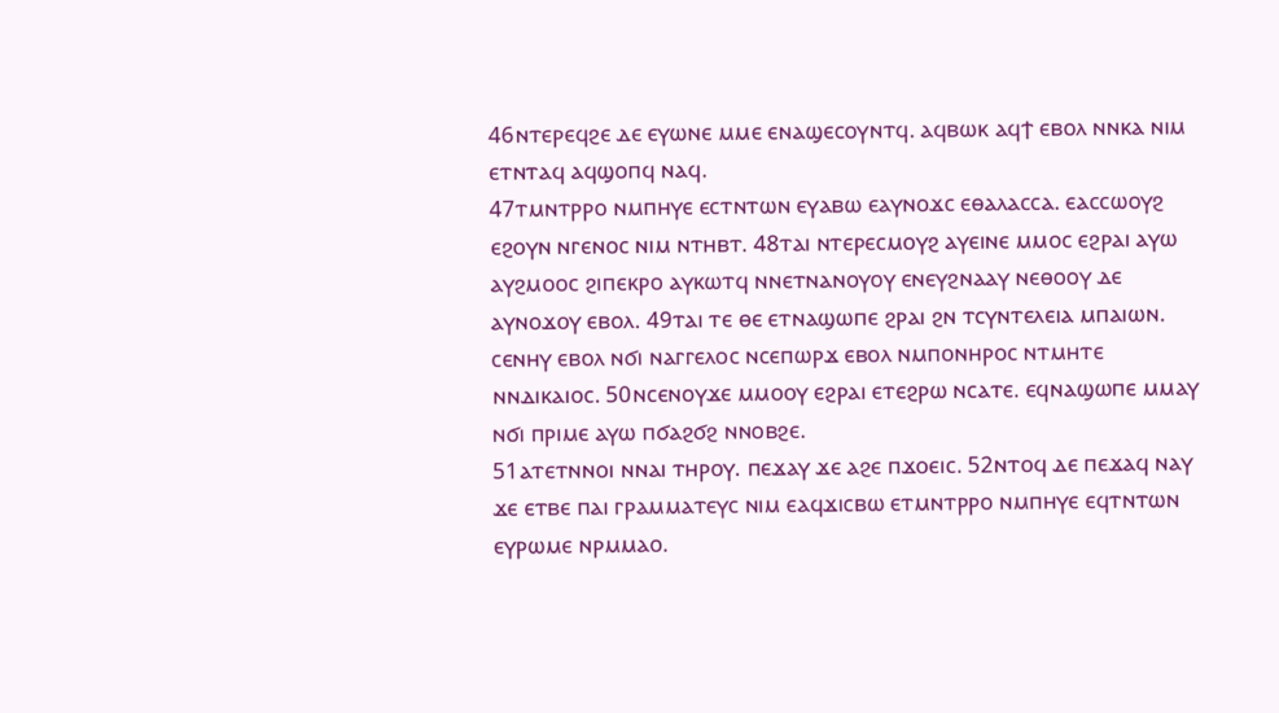46ⲛⲧⲉⲣⲉϥϩⲉ ⲇⲉ ⲉⲩⲱⲛⲉ ⲙⲙⲉ ⲉⲛⲁϣⲉⲥⲟⲩⲛⲧϥ. ⲁϥⲃⲱⲕ ⲁϥϯ ⲉⲃⲟⲗ ⲛⲛⲕⲁ ⲛⲓⲙ ⲉⲧⲛⲧⲁϥ ⲁϥϣⲟⲡϥ ⲛⲁϥ.
47ⲧⲙⲛⲧⲣⲣⲟ ⲛⲙⲡⲏⲩⲉ ⲉⲥⲧⲛⲧⲱⲛ ⲉⲩⲁⲃⲱ ⲉⲁⲩⲛⲟϫⲥ ⲉⲑⲁⲗⲁⲥⲥⲁ. ⲉⲁⲥⲥⲱⲟⲩϩ ⲉϩⲟⲩⲛ ⲛⲅⲉⲛⲟⲥ ⲛⲓⲙ ⲛⲧⲏⲃⲧ. 48ⲧⲁⲓ ⲛⲧⲉⲣⲉⲥⲙⲟⲩϩ ⲁⲩⲉⲓⲛⲉ ⲙⲙⲟⲥ ⲉϩⲣⲁⲓ ⲁⲩⲱ ⲁⲩϩⲙⲟⲟⲥ ϩⲓⲡⲉⲕⲣⲟ ⲁⲩⲕⲱⲧϥ ⲛⲛⲉⲧⲛⲁⲛⲟⲩⲟⲩ ⲉⲛⲉⲩϩⲛⲁⲁⲩ ⲛⲉⲑⲟⲟⲩ ⲇⲉ ⲁⲩⲛⲟϫⲟⲩ ⲉⲃⲟⲗ. 49ⲧⲁⲓ ⲧⲉ ⲑⲉ ⲉⲧⲛⲁϣⲱⲡⲉ ϩⲣⲁⲓ ϩⲛ ⲧⲥⲩⲛⲧⲉⲗⲉⲓⲁ ⲙⲡⲁⲓⲱⲛ. ⲥⲉⲛⲏⲩ ⲉⲃⲟⲗ ⲛϭⲓ ⲛⲁⲅⲅⲉⲗⲟⲥ ⲛⲥⲉⲡⲱⲣϫ ⲉⲃⲟⲗ ⲛⲙⲡⲟⲛⲏⲣⲟⲥ ⲛⲧⲙⲏⲧⲉ ⲛⲛⲇⲓⲕⲁⲓⲟⲥ. 50ⲛⲥⲉⲛⲟⲩϫⲉ ⲙⲙⲟⲟⲩ ⲉϩⲣⲁⲓ ⲉⲧⲉϩⲣⲱ ⲛⲥⲁⲧⲉ. ⲉϥⲛⲁϣⲱⲡⲉ ⲙⲙⲁⲩ ⲛϭⲓ ⲡⲣⲓⲙⲉ ⲁⲩⲱ ⲡϭⲁϩϭϩ ⲛⲛⲟⲃϩⲉ.
51ⲁⲧⲉⲧⲛⲛⲟⲓ ⲛⲛⲁⲓ ⲧⲏⲣⲟⲩ. ⲡⲉϫⲁⲩ ϫⲉ ⲁϩⲉ ⲡϫⲟⲉⲓⲥ. 52ⲛⲧⲟϥ ⲇⲉ ⲡⲉϫⲁϥ ⲛⲁⲩ ϫⲉ ⲉⲧⲃⲉ ⲡⲁⲓ ⲅⲣⲁⲙⲙⲁⲧⲉⲩⲥ ⲛⲓⲙ ⲉⲁϥϫⲓⲥⲃⲱ ⲉⲧⲙⲛⲧⲣⲣⲟ ⲛⲙⲡⲏⲩⲉ ⲉϥⲧⲛⲧⲱⲛ ⲉⲩⲣⲱⲙⲉ ⲛⲣⲙⲙⲁⲟ.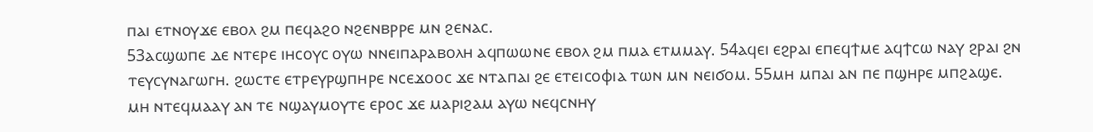ⲡⲁⲓ ⲉⲧⲛⲟⲩϫⲉ ⲉⲃⲟⲗ ϩⲙ ⲡⲉϥⲁϩⲟ ⲛϩⲉⲛⲃⲣⲣⲉ ⲙⲛ ϩⲉⲛⲁⲥ.
53ⲁⲥϣⲱⲡⲉ ⲇⲉ ⲛⲧⲉⲣⲉ ⲓⲏⲥⲟⲩⲥ ⲟⲩⲱ ⲛⲛⲉⲓⲡⲁⲣⲁⲃⲟⲗⲏ ⲁϥⲡⲱⲱⲛⲉ ⲉⲃⲟⲗ ϩⲙ ⲡⲙⲁ ⲉⲧⲙⲙⲁⲩ. 54ⲁϥⲉⲓ ⲉϩⲣⲁⲓ ⲉⲡⲉϥϯⲙⲉ ⲁϥϯⲥⲱ ⲛⲁⲩ ϩⲣⲁⲓ ϩⲛ ⲧⲉⲩⲥⲩⲛⲁⲅⲱⲅⲏ. ϩⲱⲥⲧⲉ ⲉⲧⲣⲉⲩⲣϣⲡⲏⲣⲉ ⲛⲥⲉϫⲟⲟⲥ ϫⲉ ⲛⲧⲁⲡⲁⲓ ϩⲉ ⲉⲧⲉⲓⲥⲟⲫⲓⲁ ⲧⲱⲛ ⲙⲛ ⲛⲉⲓϭⲟⲙ. 55ⲙⲏ ⲙⲡⲁⲓ ⲁⲛ ⲡⲉ ⲡϣⲏⲣⲉ ⲙⲡϩⲁϣⲉ. ⲙⲏ ⲛⲧⲉϥⲙⲁⲁⲩ ⲁⲛ ⲧⲉ ⲛϣⲁⲩⲙⲟⲩⲧⲉ ⲉⲣⲟⲥ ϫⲉ ⲙⲁⲣⲓϩⲁⲙ ⲁⲩⲱ ⲛⲉϥⲥⲛⲏⲩ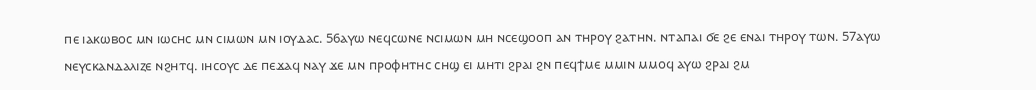ⲡⲉ ⲓⲁⲕⲱⲃⲟⲥ ⲙⲛ ⲓⲱⲥⲏⲥ ⲙⲛ ⲥⲓⲙⲱⲛ ⲙⲛ ⲓⲟⲩⲇⲁⲥ. 56ⲁⲩⲱ ⲛⲉϥⲥⲱⲛⲉ ⲛⲥⲓⲙⲱⲛ ⲙⲏ ⲛⲥⲉϣⲟⲟⲡ ⲁⲛ ⲧⲏⲣⲟⲩ ϩⲁⲧⲏⲛ. ⲛⲧⲁⲡⲁⲓ ϭⲉ ϩⲉ ⲉⲛⲁⲓ ⲧⲏⲣⲟⲩ ⲧⲱⲛ. 57ⲁⲩⲱ ⲛⲉⲩⲥⲕⲁⲛⲇⲁⲗⲓⲍⲉ ⲛϩⲏⲧϥ. ⲓⲏⲥⲟⲩⲥ ⲇⲉ ⲡⲉϫⲁϥ ⲛⲁⲩ ϫⲉ ⲙⲛ ⲡⲣⲟⲫⲏⲧⲏⲥ ⲥⲏϣ ⲉⲓ ⲙⲏⲧⲓ ϩⲣⲁⲓ ϩⲛ ⲡⲉϥϯⲙⲉ ⲙⲙⲓⲛ ⲙⲙⲟϥ ⲁⲩⲱ ϩⲣⲁⲓ ϩⲙ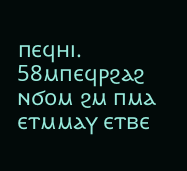ⲡⲉϥⲏⲓ. 58ⲙⲡⲉϥⲣϩⲁϩ ⲛϭⲟⲙ ϩⲙ ⲡⲙⲁ ⲉⲧⲙⲙⲁⲩ ⲉⲧⲃⲉ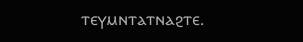ⲧⲉⲩⲙⲛⲧⲁⲧⲛⲁϩⲧⲉ.